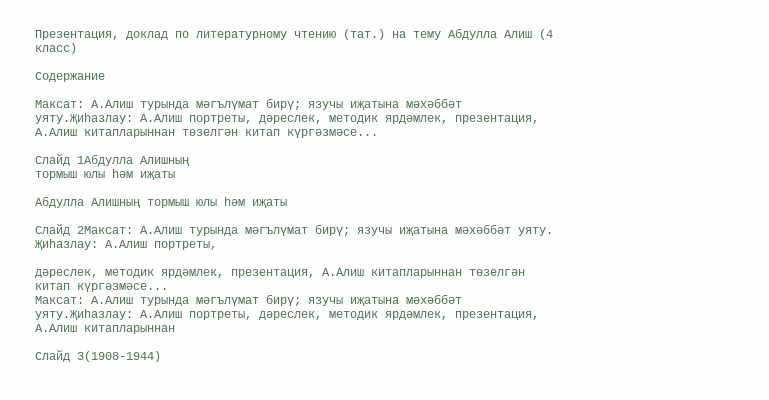Презентация, доклад по литературному чтению (тат.) на тему Абдулла Алиш (4 класс)

Содержание

Максат: А.Алиш турында мәгълүмат бирү; язучы иҗатына мәхәббәт уяту.Җиһазлау: А.Алиш портреты, дәреслек, методик ярдәмлек, презентация, А.Алиш китапларыннан төзелгән китап күргәзмәсе...

Слайд 1Абдулла Алишның
тормыш юлы һәм иҗаты

Абдулла Алишның тормыш юлы һәм иҗаты

Слайд 2Максат: А.Алиш турында мәгълүмат бирү; язучы иҗатына мәхәббәт уяту.
Җиһазлау: А.Алиш портреты,

дәреслек, методик ярдәмлек, презентация, А.Алиш китапларыннан төзелгән китап күргәзмәсе...
Максат: А.Алиш турында мәгълүмат бирү; язучы иҗатына мәхәббәт уяту.Җиһазлау: А.Алиш портреты, дәреслек, методик ярдәмлек, презентация, А.Алиш китапларыннан

Слайд 3(1908-1944)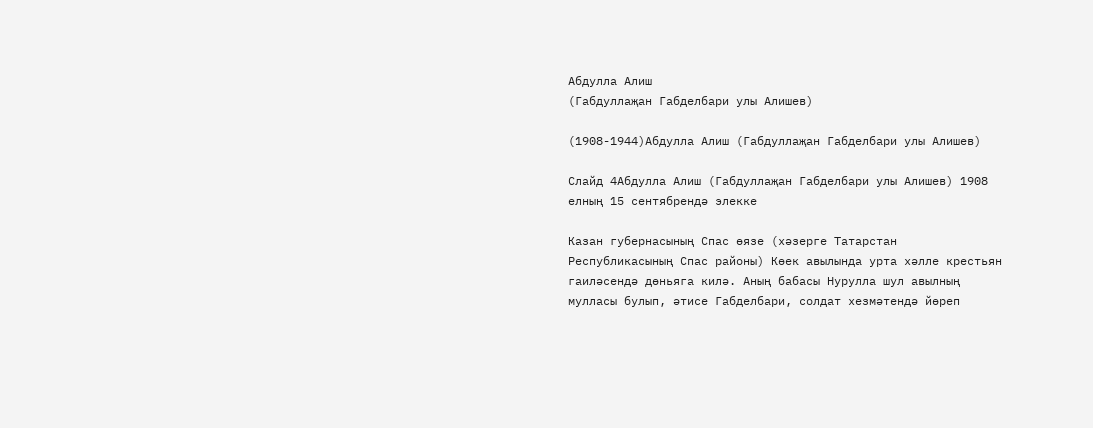Абдулла Алиш
(Габдуллаҗан Габделбари улы Алишев)

(1908-1944)Абдулла Алиш (Габдуллаҗан Габделбари улы Алишев)

Слайд 4Абдулла Алиш (Габдуллаҗан Габделбари улы Алишев) 1908 елның 15 сентябрендә элекке

Казан губернасының Спас өязе (хәзерге Татарстан Республикасының Спас районы) Көек авылында урта хәлле крестьян гаиләсендә дөньяга килә. Аның бабасы Нурулла шул авылның мулласы булып, әтисе Габделбари, солдат хезмәтендә йөреп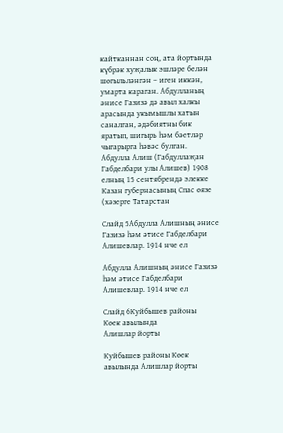кайтканнан соң, ата йортында күбрәк хуҗалык эшләре белән шөгыльләнгән – иген иккән, умарта караган. Абдулланың әнисе Газизә дә авыл халкы арасында укымышлы хатын саналган, әдәбиятны бик яратып, шигырь һәм бәетләр чыгарырга һәвәс булган.
Абдулла Алиш (Габдуллаҗан Габделбари улы Алишев) 1908 елның 15 сентябрендә элекке Казан губернасының Спас өязе (хәзерге Татарстан

Слайд 5Абдулла Алишның әнисе Газизә һәм әтисе Габделбари Алишевлар. 1914 нче ел

Абдулла Алишның әнисе Газизә һәм әтисе Габделбари Алишевлар. 1914 нче ел

Слайд 6Куйбышев районы
Көек авылында
Алишлар йорты

Куйбышев районы Көек авылында Алишлар йорты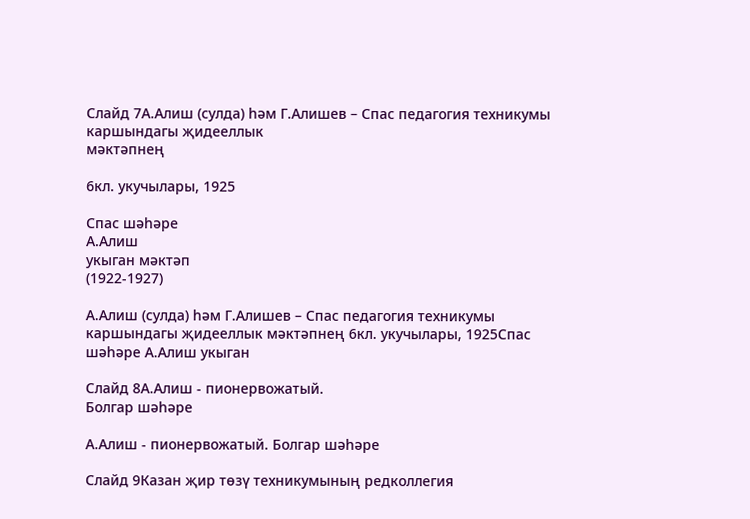Слайд 7А.Алиш (сулда) һәм Г.Алишев – Спас педагогия техникумы каршындагы җидееллык
мәктәпнең

6кл. укучылары, 1925

Спас шәһәре
А.Алиш
укыган мәктәп
(1922-1927)

А.Алиш (сулда) һәм Г.Алишев – Спас педагогия техникумы каршындагы җидееллык мәктәпнең 6кл. укучылары, 1925Спас шәһәре А.Алиш укыган

Слайд 8А.Алиш - пионервожатый.
Болгар шәһәре

А.Алиш - пионервожатый. Болгар шәһәре

Слайд 9Казан җир төзү техникумының редколлегия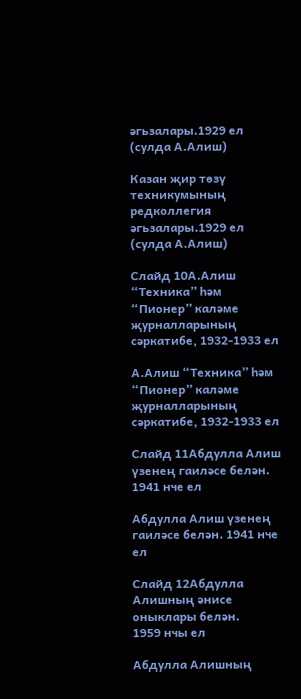әгьзалары.1929 ел (сулда А.Алиш)

Казан җир төзү техникумының редколлегия әгьзалары.1929 ел (сулда А.Алиш)

Слайд 10А.Алиш “Техника” һәм “Пионер” каләме җурналларының сәркатибе, 1932-1933 ел

А.Алиш “Техника” һәм “Пионер” каләме җурналларының сәркатибе, 1932-1933 ел

Слайд 11Абдулла Алиш үзенең гаиләсе белән.
1941 нче ел

Абдулла Алиш үзенең гаиләсе белән. 1941 нче ел

Слайд 12Абдулла Алишның әнисе оныклары белән.
1959 нчы ел

Абдулла Алишның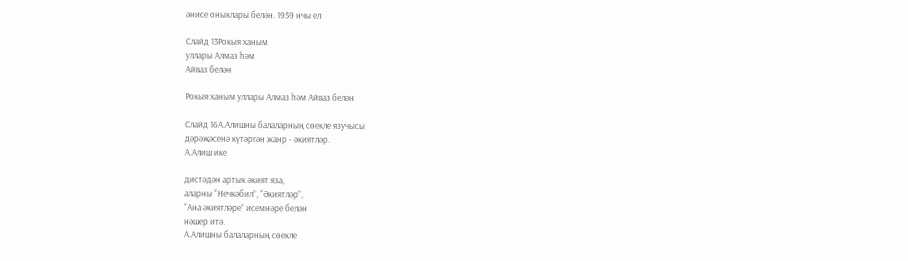әнисе оныклары белән. 1959 нчы ел

Слайд 13Рокыя ханым
уллары Алмаз һәм
Айваз белән

Рокыя ханым уллары Алмаз һәм Айваз белән

Слайд 16А.Алишны балаларның сөекле язучысы
дәрәҗәсенә күтәргән жанр - әкиятләр.
А.Алиш ике

дистәдән артык әкият яза,
аларны “Нечкәбил”, “Әкиятләр”,
“Ана әкиятләре” исемнәре белән
нәшер итә.
А.Алишны балаларның сөекле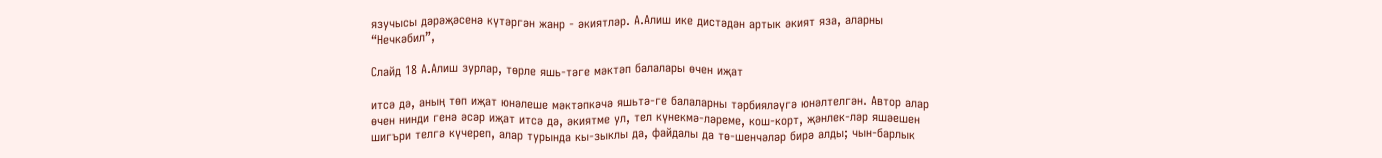язучысы дәрәҗәсенә күтәргән жанр - әкиятләр. А.Алиш ике дистәдән артык әкият яза, аларны “Нечкәбил”,

Слайд 18 А.Алиш зурлар, төрле яшь-тәге мәктәп балалары өчен иҗат

итсә дә, аның төп иҗат юнәлеше мәктәпкәчә яшьтә-ге балаларны тәрбияләүгә юнәлтелгән. Автор алар өчен нинди генә әсәр иҗат итсә дә, әкиятме ул, тел күнекмә-ләреме, кош-корт, җәнлек-ләр яшәешен шигъри телгә күчереп, алар турында кы-зыклы да, файдалы да тө-шенчәләр бирә алды; чын-барлык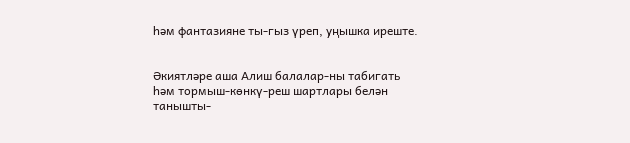һәм фантазияне ты-гыз үреп, уңышка иреште.


Әкиятләре аша Алиш балалар-ны табигать һәм тормыш-көнкү-реш шартлары белән танышты-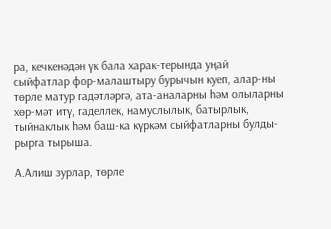ра, кечкенәдән үк бала харак-терында уңай сыйфатлар фор-малаштыру бурычын куеп, алар-ны төрле матур гадәтләргә, ата-аналарны һәм олыларны хөр-мәт итү, гаделлек, намуслылык, батырлык, тыйнаклык һәм баш-ка күркәм сыйфатларны булды-рырга тырыша.

А.Алиш зурлар, төрле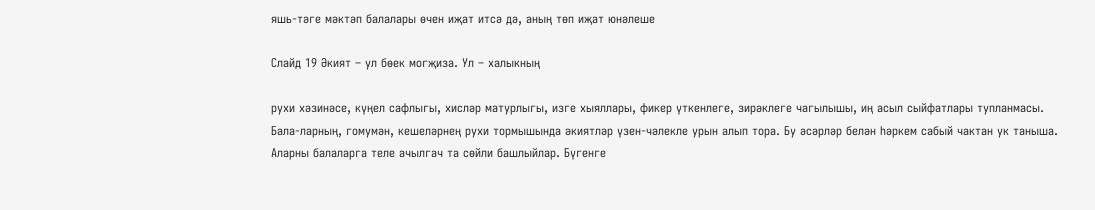яшь-тәге мәктәп балалары өчен иҗат итсә дә, аның төп иҗат юнәлеше

Слайд 19 Әкият – ул бөек могҗиза. Ул – халыкның

рухи хәзинәсе, күңел сафлыгы, хисләр матурлыгы, изге хыяллары, фикер үткенлеге, зирәклеге чагылышы, иң асыл сыйфатлары тупланмасы. Бала-ларның, гомумән, кешеләрнең рухи тормышында әкиятләр үзен-чәлекле урын алып тора. Бу әсәрләр белән һәркем сабый чактан ук таныша. Аларны балаларга теле ачылгач та сөйли башлыйлар. Бүгенге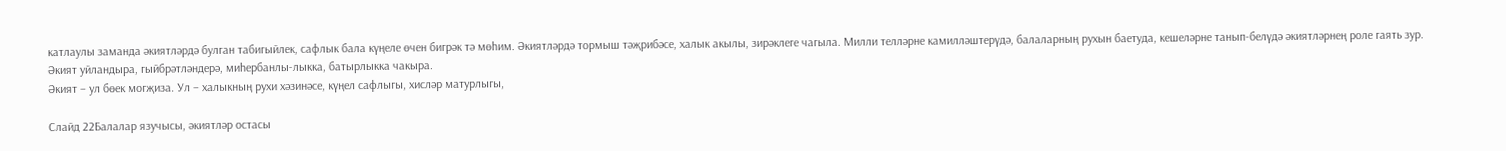катлаулы заманда әкиятләрдә булган табигыйлек, сафлык бала күңеле өчен бигрәк тә мөһим. Әкиятләрдә тормыш тәҗрибәсе, халык акылы, зирәклеге чагыла. Милли телләрне камилләштерүдә, балаларның рухын баетуда, кешеләрне танып-белүдә әкиятләрнең роле гаять зур. Әкият уйландыра, гыйбрәтләндерә, миһербанлы-лыкка, батырлыкка чакыра.
Әкият – ул бөек могҗиза. Ул – халыкның рухи хәзинәсе, күңел сафлыгы, хисләр матурлыгы,

Слайд 22Балалар язучысы, әкиятләр остасы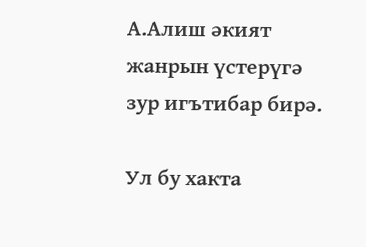А.Алиш әкият жанрын үстерүгә зур игътибар бирә.

Ул бу хакта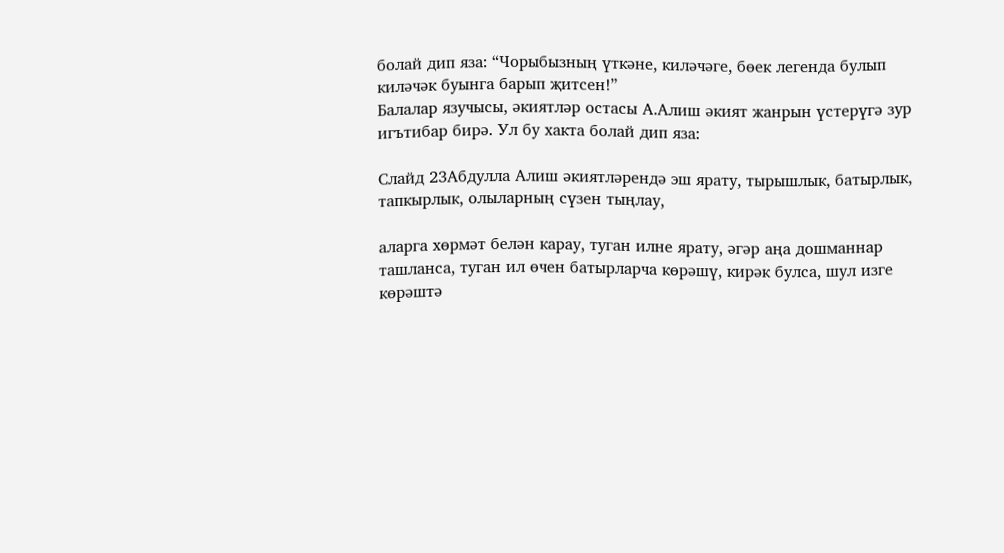болай дип яза: “Чорыбызның үткәне, киләчәге, бөек легенда булып киләчәк буынга барып җитсен!”
Балалар язучысы, әкиятләр остасы А.Алиш әкият жанрын үстерүгә зур игътибар бирә. Ул бу хакта болай дип яза:

Слайд 23Абдулла Алиш әкиятләрендә эш ярату, тырышлык, батырлык, тапкырлык, олыларның сүзен тыңлау,

аларга хөрмәт белән карау, туган илне ярату, әгәр аңа дошманнар ташланса, туган ил өчен батырларча көрәшү, кирәк булса, шул изге көрәштә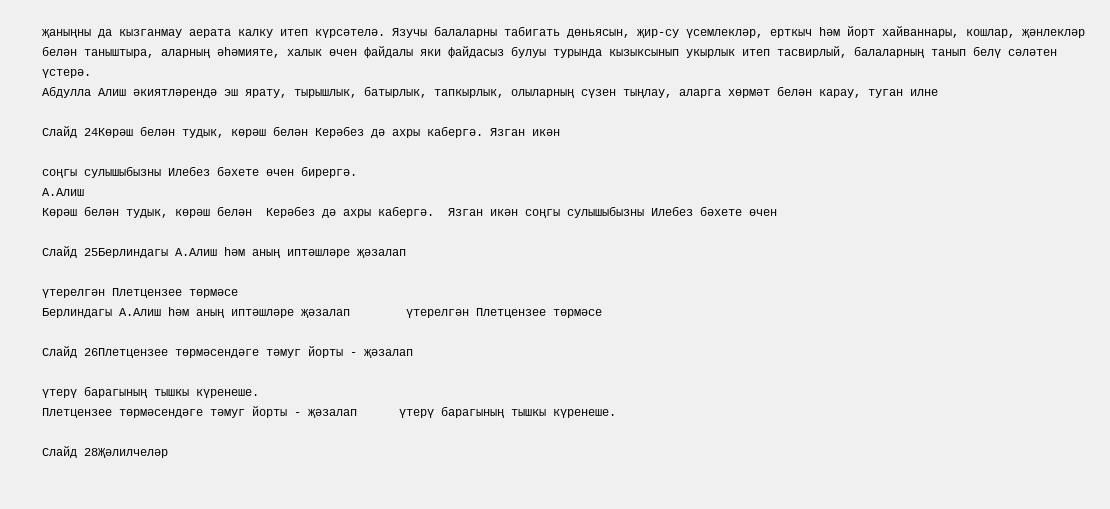җаныңны да кызганмау аерата калку итеп күрсәтелә. Язучы балаларны табигать дөньясын, җир-су үсемлекләр, ерткыч һәм йорт хайваннары, кошлар, җәнлекләр белән таныштыра, аларның әһәмияте, халык өчен файдалы яки файдасыз булуы турында кызыксынып укырлык итеп тасвирлый, балаларның танып белү сәләтен үстерә.
Абдулла Алиш әкиятләрендә эш ярату, тырышлык, батырлык, тапкырлык, олыларның сүзен тыңлау, аларга хөрмәт белән карау, туган илне

Слайд 24Көрәш белән тудык, көрәш белән Керәбез дә ахры кабергә. Язган икән

соңгы сулышыбызны Илебез бәхете өчен бирергә.
А.Алиш
Көрәш белән тудык, көрәш белән  Керәбез дә ахры кабергә.  Язган икән соңгы сулышыбызны Илебез бәхете өчен

Слайд 25Берлиндагы А.Алиш һәм аның иптәшләре җәзалап

үтерелгән Плетцензее төрмәсе
Берлиндагы А.Алиш һәм аның иптәшләре җәзалап        үтерелгән Плетцензее төрмәсе

Слайд 26Плетцензее төрмәсендәге тәмуг йорты - җәзалап

үтерү барагының тышкы күренеше.
Плетцензее төрмәсендәге тәмуг йорты - җәзалап      үтерү барагының тышкы күренеше.

Слайд 28Җәлилчеләр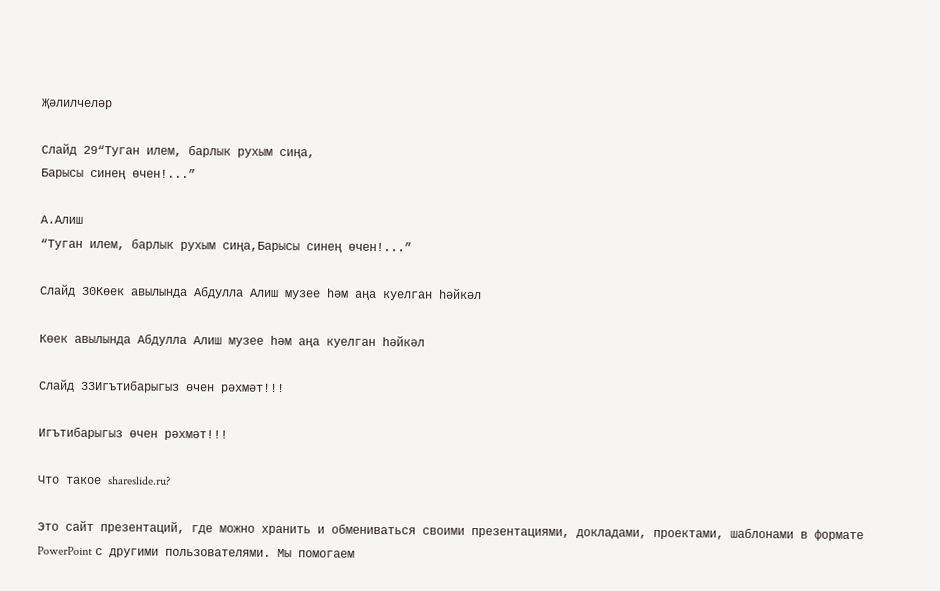Җәлилчеләр

Слайд 29“Туган илем, барлык рухым сиңа,
Барысы синең өчен!...”

А.Алиш
“Туган илем, барлык рухым сиңа,Барысы синең өчен!...”

Слайд 30Көек авылында Абдулла Алиш музее һәм аңа куелган һәйкәл

Көек авылында Абдулла Алиш музее һәм аңа куелган һәйкәл

Слайд 33Игътибарыгыз өчен рәхмәт!!!

Игътибарыгыз өчен рәхмәт!!!

Что такое shareslide.ru?

Это сайт презентаций, где можно хранить и обмениваться своими презентациями, докладами, проектами, шаблонами в формате PowerPoint с другими пользователями. Мы помогаем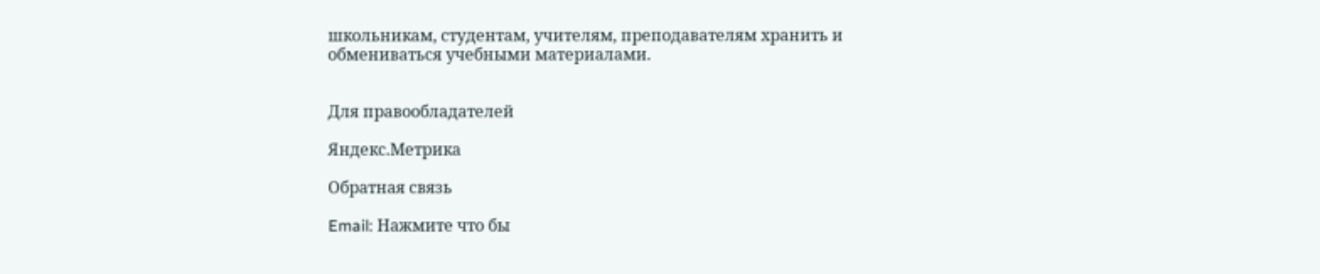школьникам, студентам, учителям, преподавателям хранить и обмениваться учебными материалами.


Для правообладателей

Яндекс.Метрика

Обратная связь

Email: Нажмите что бы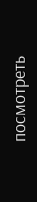посмотреть